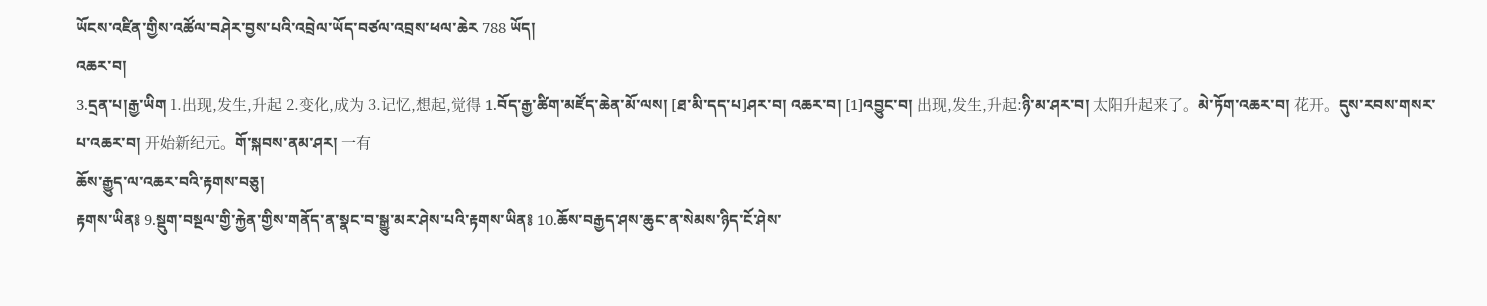ཡོངས་འཛིན་གྱིས་འཚོལ་བཤེར་བྱས་པའི་འབྲེལ་ཡོད་བཙལ་འབྲས་ཕལ་ཆེར 788 ཡོད།
འཆར་བ།
3.དྲན་པ།རྒྱ་ཡིག 1.出现,发生,升起 2.变化,成为 3.记忆,想起,觉得 1.བོད་རྒྱ་ཚིག་མཛོད་ཆེན་མོ་ལས། [ཐ་མི་དད་པ]ཤར་བ། འཆར་བ། [1]འབྱུང་བ། 出现,发生,升起:ཉི་མ་ཤར་བ། 太阳升起来了。མེ་ཏོག་འཆར་བ། 花开。དུས་རབས་གསར་པ་འཆར་བ། 开始新纪元。གོ་སྐབས་ནམ་ཤར། 一有
ཆོས་རྒྱུད་ལ་འཆར་བའི་རྟགས་བཅུ།
རྟགས་ཡིན༔ 9.སྡུག་བསྔལ་གྱི་རྐྱེན་གྱིས་གནོད་ན་སྣང་བ་སྒྱུ་མར་ཤེས་པའི་རྟགས་ཡིན༔ 10.ཆོས་བརྒྱད་ཤས་ཆུང་ན་སེམས་ཉིད་ངོ་ཤེས་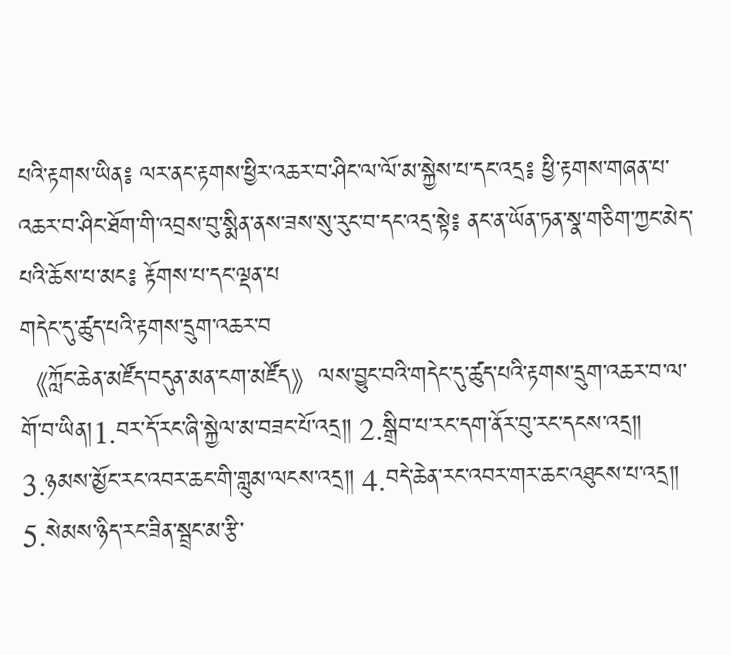པའི་རྟགས་ཡིན༔ ལར་ནང་རྟགས་ཕྱིར་འཆར་བ་ཤིང་ལ་ལོ་མ་སྐྱེས་པ་དང་འདྲ༔ ཕྱི་རྟགས་གཞན་པ་འཆར་བ་ཤིང་ཐོག་གི་འབྲས་བུ་སྨིན་ནས་ཟས་སུ་རུང་བ་དང་འདྲ་སྟེ༔ ནང་ན་ཡོན་ཏན་སྣ་གཅིག་ཀྱང་མེད་པའི་ཆོས་པ་མང༔ རྟོགས་པ་དང་ལྡན་པ
གདེང་དུ་ཚུད་པའི་རྟགས་དྲུག་འཆར་བ
《ཀློང་ཆེན་མཛོད་བདུན་མན་ངག་མཛོད》ལས་བྱུང་བའི་གདེང་དུ་ཚུད་པའི་རྟགས་དྲུག་འཆར་བ་ལ་གོ་བ་ཡིན།1.བར་དོ་རང་ཞི་སྐྱེལ་མ་བཟང་པོ་འདྲ༎ 2.སྒྲིབ་པ་རང་དག་ནོར་བུ་རང་དངས་འདྲ༎ 3.ཉམས་མྱོང་རང་འབར་ཆང་གི་གླུམ་ལངས་འདྲ༎ 4.བདེ་ཆེན་རང་འབར་གར་ཆང་འཐུངས་པ་འདྲ༎ 5.སེམས་ཉིད་རང་ཟིན་སྦྲང་མ་རྩི་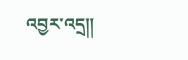འབྱར་འདྲ༎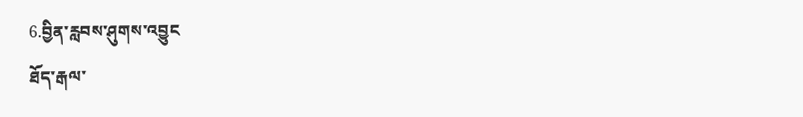6.བྱིན་རླབས་ཤུགས་འབྱུང
ཐོད་རྒལ་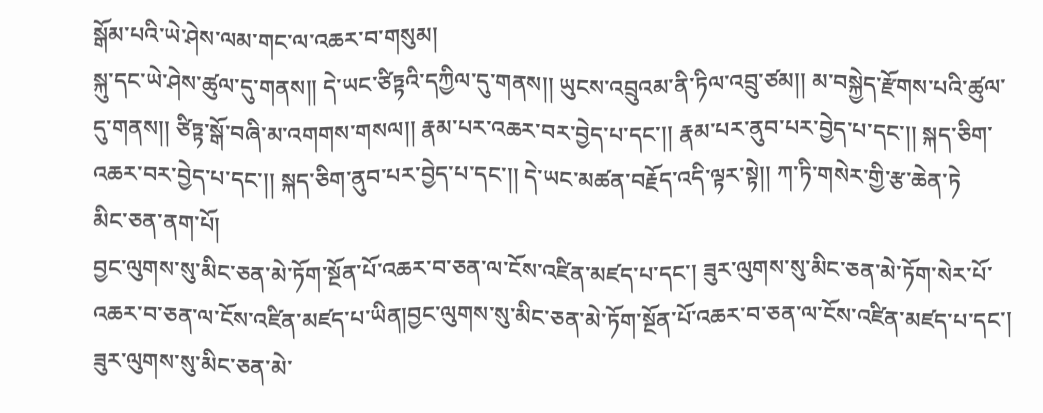སྒོམ་པའི་ཡེ་ཤེས་ལམ་གང་ལ་འཆར་བ་གསུམ།
སྐུ་དང་ཡེ་ཤེས་ཚུལ་དུ་གནས།། དེ་ཡང་ཙིཏྟའི་དཀྱིལ་དུ་གནས།། ཡུངས་འབྲུའམ་ནི་ཏིལ་འབྲུ་ཙམ།། མ་བསྐྱེད་རྫོགས་པའི་ཚུལ་དུ་གནས།། ཙིཏྟ་སྒོ་བཞི་མ་འགགས་གསལ།། རྣམ་པར་འཆར་བར་བྱེད་པ་དང་།། རྣམ་པར་ནུབ་པར་བྱེད་པ་དང་།། སྐད་ཅིག་འཆར་བར་བྱེད་པ་དང་།། སྐད་ཅིག་ནུབ་པར་བྱེད་པ་དང་།། དེ་ཡང་མཚན་བརྗོད་འདི་ལྟར་སྟེ།། ཀ་ཏི་གསེར་གྱི་རྩ་ཆེན་ཏེ
མིང་ཅན་ནག་པོ།
བྱང་ལུགས་སུ་མིང་ཅན་མེ་ཏོག་སྔོན་པོ་འཆར་བ་ཅན་ལ་ངོས་འཛིན་མཛད་པ་དང་། ཟུར་ལུགས་སུ་མིང་ཅན་མེ་ཏོག་སེར་པོ་འཆར་བ་ཅན་ལ་ངོས་འཛིན་མཛད་པ་ཡིན།བྱང་ལུགས་སུ་མིང་ཅན་མེ་ཏོག་སྔོན་པོ་འཆར་བ་ཅན་ལ་ངོས་འཛིན་མཛད་པ་དང་། ཟུར་ལུགས་སུ་མིང་ཅན་མེ་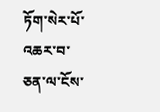ཏོག་སེར་པོ་འཆར་བ་ཅན་ལ་ངོས་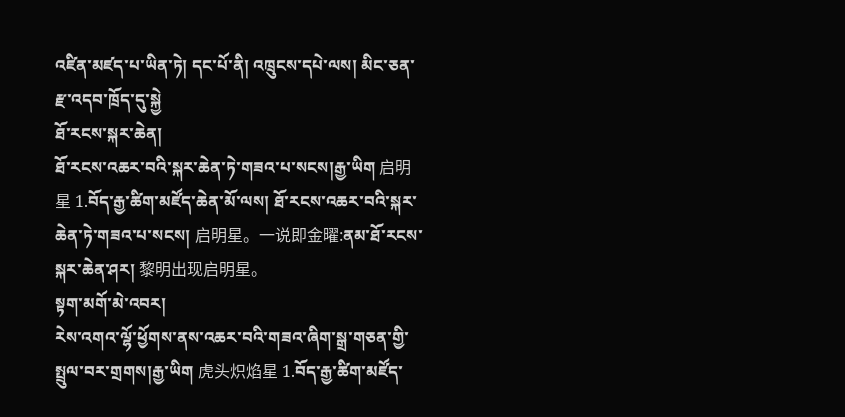འཛིན་མཛད་པ་ཡིན་ཏེ། དང་པོ་ནི། འཁྲུངས་དཔེ་ལས། མིང་ཅན་རྫ་འདབ་ཁྲོད་དུ་སྐྱེ
ཐོ་རངས་སྐར་ཆེན།
ཐོ་རངས་འཆར་བའི་སྐར་ཆེན་ཏེ་གཟའ་པ་སངས།རྒྱ་ཡིག 启明星 1.བོད་རྒྱ་ཚིག་མཛོད་ཆེན་མོ་ལས། ཐོ་རངས་འཆར་བའི་སྐར་ཆེན་ཏེ་གཟའ་པ་སངས། 启明星。一说即金曜:ནམ་ཐོ་རངས་སྐར་ཆེན་ཤར། 黎明出现启明星。
སྟག་མགོ་མེ་འབར།
རེས་འགའ་ལྷོ་ཕྱོགས་ནས་འཆར་བའི་གཟའ་ཞིག་སྒྲ་གཅན་གྱི་སྤྲུལ་བར་གྲགས།རྒྱ་ཡིག 虎头炽焰星 1.བོད་རྒྱ་ཚིག་མཛོད་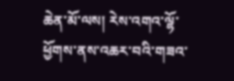ཆེན་མོ་ལས། རེས་འགའ་ལྷོ་ཕྱོགས་ནས་འཆར་བའི་གཟའ་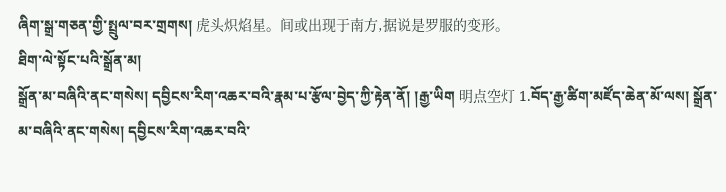ཞིག་སྒྲ་གཅན་གྱི་སྤྲུལ་བར་གྲགས། 虎头炽焰星。间或出现于南方,据说是罗服的变形。
ཐིག་ལེ་སྟོང་པའི་སྒྲོན་མ།
སྒྲོན་མ་བཞིའི་ནང་གསེས། དབྱིངས་རིག་འཆར་བའི་རྣམ་པ་རྩོལ་བྱེད་ཀྱི་རྟེན་ནོ། །རྒྱ་ཡིག 明点空灯 1.བོད་རྒྱ་ཚིག་མཛོད་ཆེན་མོ་ལས། སྒྲོན་མ་བཞིའི་ནང་གསེས། དབྱིངས་རིག་འཆར་བའི་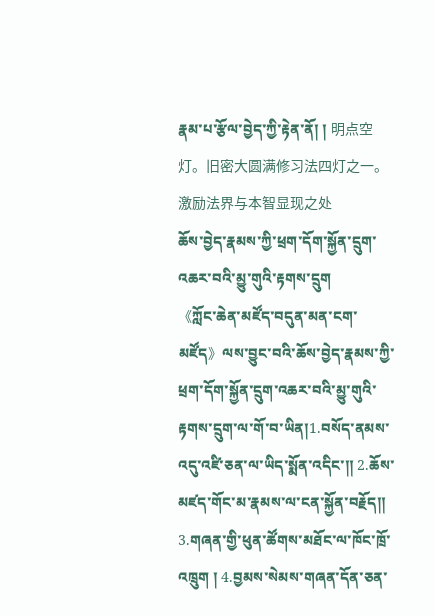རྣམ་པ་རྩོལ་བྱེད་ཀྱི་རྟེན་ནོ། ། 明点空灯。旧密大圆满修习法四灯之一。激励法界与本智显现之处
ཆོས་བྱེད་རྣམས་ཀྱི་ཕྲག་དོག་སྐྱོན་དྲུག་འཆར་བའི་མྱུ་གུའི་རྟགས་དྲུག
《ཀློང་ཆེན་མཛོད་བདུན་མན་ངག་མཛོད》ལས་བྱུང་བའི་ཆོས་བྱེད་རྣམས་ཀྱི་ཕྲག་དོག་སྐྱོན་དྲུག་འཆར་བའི་མྱུ་གུའི་རྟགས་དྲུག་ལ་གོ་བ་ཡིན།1.བསོད་ནམས་འདུ་འཛི་ཅན་ལ་ཡིད་སྨོན་འདིང་༎ 2.ཆོས་མཛད་གོང་མ་རྣམས་ལ་ངན་སྐྱོན་བརྗོད༎ 3.གཞན་གྱི་ཕུན་ཚོགས་མཐོང་ལ་ཁོང་ཁྲོ་འཁྲུག ། 4.བྱམས་སེམས་གཞན་དོན་ཅན་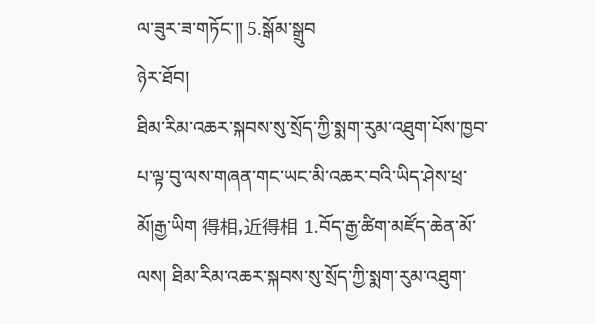ལ་ཟུར་ཟ་གཏོང་༎ 5.སྒོམ་སྒྲུབ
ཉེར་ཐོབ།
ཐིམ་རིམ་འཆར་སྐབས་སུ་སྲོད་ཀྱི་སྨག་རུམ་འཐུག་པོས་ཁྱབ་པ་ལྟ་བུ་ལས་གཞན་གང་ཡང་མི་འཆར་བའི་ཡིད་ཤེས་ཕྲ་མོ།རྒྱ་ཡིག 得相,近得相 1.བོད་རྒྱ་ཚིག་མཛོད་ཆེན་མོ་ལས། ཐིམ་རིམ་འཆར་སྐབས་སུ་སྲོད་ཀྱི་སྨག་རུམ་འཐུག་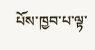པོས་ཁྱབ་པ་ལྟ་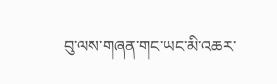བུ་ལས་གཞན་གང་ཡང་མི་འཆར་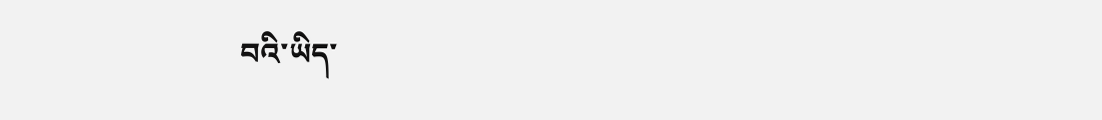བའི་ཡིད་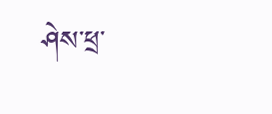ཤེས་ཕྲ་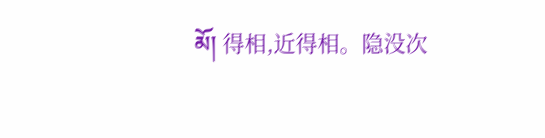མོ། 得相,近得相。隐没次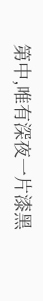第中,唯有深夜一片漆黑